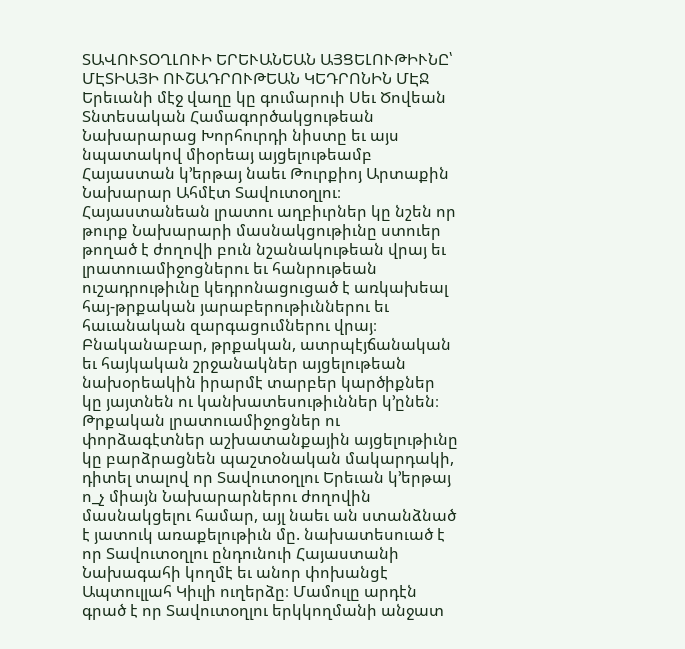ՏԱՎՈՒՏՕՂԼՈՒԻ ԵՐԵՒԱՆԵԱՆ ԱՅՑԵԼՈՒԹԻՒՆԸ՝ ՄԷՏԻԱՅԻ ՈՒՇԱԴՐՈՒԹԵԱՆ ԿԵԴՐՈՆԻՆ ՄԷՋ
Երեւանի մէջ վաղը կը գումարուի Սեւ Ծովեան Տնտեսական Համագործակցութեան Նախարարաց Խորհուրդի նիստը եւ այս նպատակով միօրեայ այցելութեամբ Հայաստան կ՚երթայ նաեւ Թուրքիոյ Արտաքին Նախարար Ահմէտ Տավուտօղլու։
Հայաստանեան լրատու աղբիւրներ կը նշեն որ թուրք Նախարարի մասնակցութիւնը ստուեր թողած է ժողովի բուն նշանակութեան վրայ եւ լրատուամիջոցներու եւ հանրութեան ուշադրութիւնը կեդրոնացուցած է առկախեալ հայ-թրքական յարաբերութիւններու եւ հաւանական զարգացումներու վրայ։
Բնականաբար, թրքական, ատրպէյճանական եւ հայկական շրջանակներ այցելութեան նախօրեակին իրարմէ տարբեր կարծիքներ կը յայտնեն ու կանխատեսութիւններ կ՚ընեն։
Թրքական լրատուամիջոցներ ու փորձագէտներ աշխատանքային այցելութիւնը կը բարձրացնեն պաշտօնական մակարդակի, դիտել տալով որ Տավուտօղլու Երեւան կ՚երթայ ո_չ միայն Նախարարներու ժողովին մասնակցելու համար, այլ նաեւ ան ստանձնած է յատուկ առաքելութիւն մը. նախատեսուած է որ Տավուտօղլու ընդունուի Հայաստանի Նախագահի կողմէ եւ անոր փոխանցէ Ապտուլլահ Կիւլի ուղերձը։ Մամուլը արդէն գրած է որ Տավուտօղլու երկկողմանի անջատ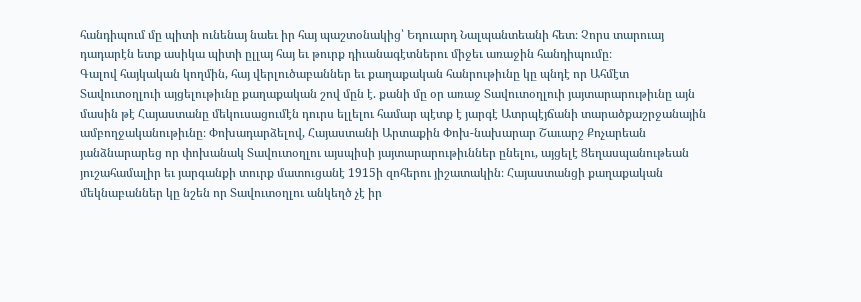հանդիպում մը պիտի ունենայ նաեւ իր հայ պաշտօնակից՝ Եդուարդ Նալպանտեանի հետ։ Չորս տարուայ դադարէն ետք ասիկա պիտի ըլլայ հայ եւ թուրք դիւանագէտներու միջեւ առաջին հանդիպումը։
Գալով հայկական կողմին, հայ վերլուծաբաններ եւ քաղաքական հանրութիւնը կը պնդէ որ Ահմէտ Տավուտօղլուի այցելութիւնը քաղաքական շով մըն է. քանի մը օր առաջ Տավուտօղլուի յայտարարութիւնը այն մասին թէ Հայաստանը մեկուսացումէն դուրս ելլելու համար պէտք է յարգէ Ատրպէյճանի տարածքաշրջանային ամբողջականութիւնը։ Փոխադարձելով, Հայաստանի Արտաքին Փոխ-նախարար Շաւարշ Քոչարեան յանձնարարեց որ փոխանակ Տավուտօղլու այսպիսի յայտարարութիւններ ընելու, այցելէ Ցեղասպանութեան յուշահամալիր եւ յարգանքի տուրք մատուցանէ 1915ի զոհերու յիշատակին։ Հայաստանցի քաղաքական մեկնաբաններ կը նշեն որ Տավուտօղլու անկեղծ չէ իր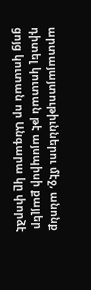արտայայտութիւններու մէջ, անոնք դիտել կուտան թէ այսպիսի քայլեր ցոյց կուտան որ Անգարա կը փորձէ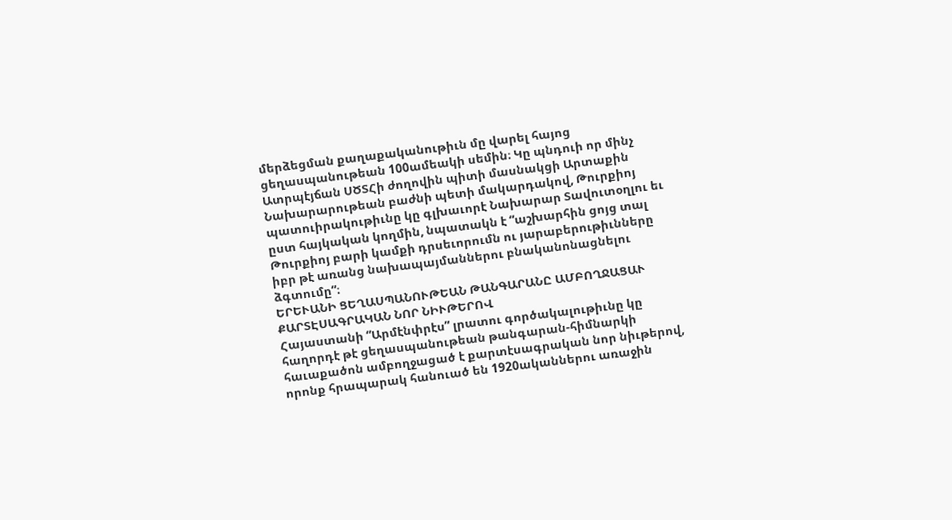մերձեցման քաղաքականութիւն մը վարել հայոց ցեղասպանութեան 100ամեակի սեմին։ Կը պնդուի որ մինչ Ատրպէյճան ՍԾՏՀի ժողովին պիտի մասնակցի Արտաքին Նախարարութեան բաժնի պետի մակարդակով, Թուրքիոյ պատուիրակութիւնը կը գլխաւորէ Նախարար Տավուտօղլու եւ ըստ հայկական կողմին, նպատակն է “աշխարհին ցոյց տալ Թուրքիոյ բարի կամքի դրսեւորումն ու յարաբերութիւնները իբր թէ առանց նախապայմաններու բնականոնացնելու ձգտումը”։
ԵՐԵՒԱՆԻ ՑԵՂԱՍՊԱՆՈՒԹԵԱՆ ԹԱՆԳԱՐԱՆԸ ԱՄԲՈՂՋԱՑԱՒ ՔԱՐՏԷՍԱԳՐԱԿԱՆ ՆՈՐ ՆԻՒԹԵՐՈՎ
Հայաստանի “Արմէնփրէս” լրատու գործակալութիւնը կը հաղորդէ թէ ցեղասպանութեան թանգարան-հիմնարկի հաւաքածոն ամբողջացած է քարտէսագրական նոր նիւթերով, որոնք հրապարակ հանուած են 1920ականներու առաջին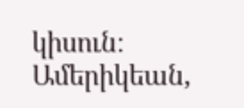կիսուն։ Ամերիկեան,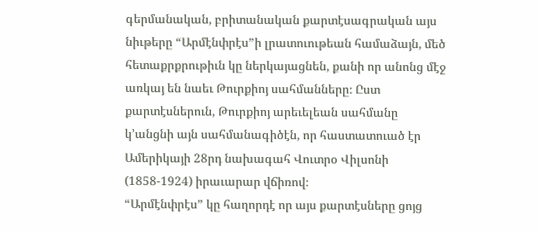գերմանական, բրիտանական քարտէսագրական այս նիւթերը “Արմէնփրէս”ի լրատուութեան համաձայն, մեծ հետաքրքրութիւն կը ներկայացնեն, քանի որ անոնց մէջ առկայ են նաեւ Թուրքիոյ սահմանները։ Ըստ քարտէսներուն, Թուրքիոյ արեւելեան սահմանը կ՚անցնի այն սահմանագիծէն, որ հաստատուած էր Ամերիկայի 28րդ նախագահ Վուտրօ Վիլսոնի (1858-1924) իրաւարար վճիռով։
“Արմէնփրէս” կը հաղորդէ որ այս քարտէսները ցոյց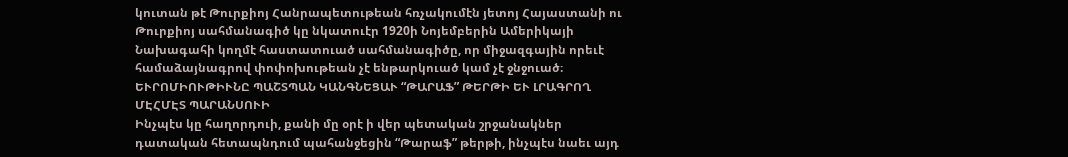կուտան թէ Թուրքիոյ Հանրապետութեան հռչակումէն յետոյ Հայաստանի ու Թուրքիոյ սահմանագիծ կը նկատուէր 1920ի Նոյեմբերին Ամերիկայի Նախագահի կողմէ հաստատուած սահմանագիծը, որ միջազգային որեւէ համաձայնագրով փոփոխութեան չէ ենթարկուած կամ չէ ջնջուած։
ԵՒՐՈՄԻՈՒԹԻՒՆԸ ՊԱՇՏՊԱՆ ԿԱՆԳՆԵՑԱՒ “ԹԱՐԱՖ” ԹԵՐԹԻ ԵՒ ԼՐԱԳՐՈՂ ՄԷՀՄԷՏ ՊԱՐԱՆՍՈՒԻ
Ինչպէս կը հաղորդուի, քանի մը օրէ ի վեր պետական շրջանակներ դատական հետապնդում պահանջեցին “Թարաֆ” թերթի, ինչպէս նաեւ այդ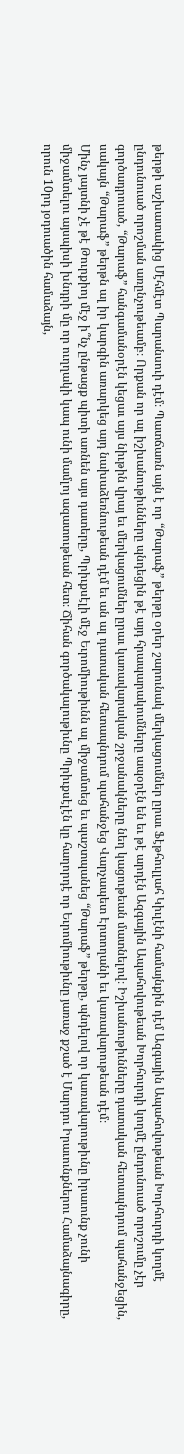թերթի աշխատակից Մէհմէտ Պարանսուի դէմ։ Պատճառն այն է որ “Թարաֆ” թերթը օրեր շարունակ մերկացումներ ըրաւ Ֆէթհուլլահ Կիւլէնի համայնքին դէմ Ազգային Ապահովութեան Խորհուրդի կողմէ ընդունուած որոշման առընչութեամբ։ Որքան որ ալ իշխանութիւնները պնդեցին թէ այդ հրապարակումները ապօրէն են եւ թէ արդէն Ազգային Ապահովութեան Խորհուրդի կողմէ ընդունուած որոշումը չէր գործադրուած, “Թարաֆ” հանգամանօրէն կեցաւ այս նիւթին վրայ եւ մերկացումներ ըրաւ կառավարական շրջանակները նեղ կացութեան մատնելով։ Իշխանութիւնները դատական հետապնդում պահանջեցին, սակայն “Թարաֆ” թերթն ալ իր կարգին առարկեց այդ նախաձեռնութեան դէմ եւ ան ալ դատական հետապնդում պահանջեց Վարչապետ Էրտողանի եւ կառավարութեան դէմ։
Մինչ յայտնի չէ թէ Թուրքիոյ մէջ ի՞նչ ընթացք պիտի առնեն այս դատերը, Պրիւքսէլի մէջ Եւրոմիութիւնն ալ միջամտեց եւ պաշտպանեց “Թարաֆ” թերթը, պնդելով որ կառավարութիւնը իրաւունք չունի միջամտելու այսպիսի խնդրի մը որ ուղղակի կապ ունի մամլոյ ազատութեան հետ։ Ճիհան գործակալութիւնը Պրիւքսէլէն կը հաղորդէ որ Եւրոմիութիւնը յառաջ քշած է Մարդու Իրաւունքներու Համաձայնագիրը, որուն 10րդ յօդուածին համաձայն,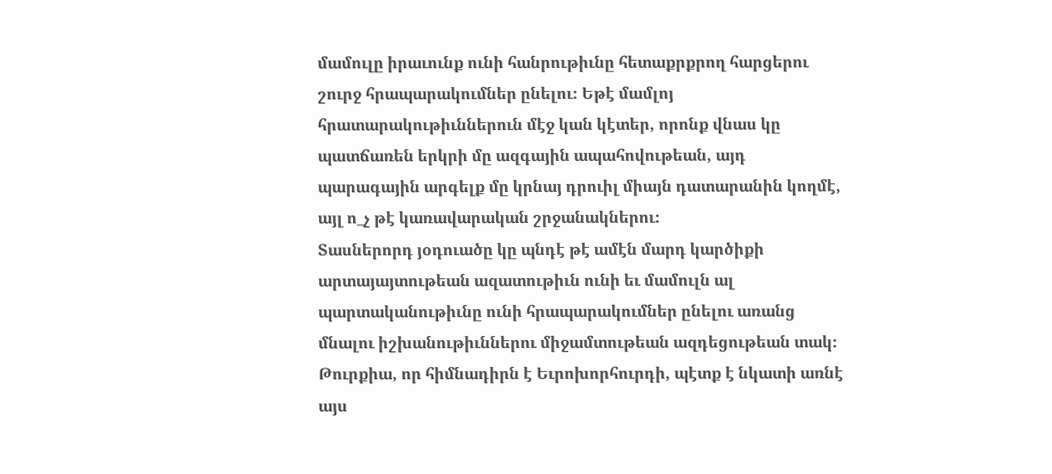մամուլը իրաւունք ունի հանրութիւնը հետաքրքրող հարցերու շուրջ հրապարակումներ ընելու։ Եթէ մամլոյ հրատարակութիւններուն մէջ կան կէտեր, որոնք վնաս կը պատճառեն երկրի մը ազգային ապահովութեան, այդ պարագային արգելք մը կրնայ դրուիլ միայն դատարանին կողմէ, այլ ո_չ թէ կառավարական շրջանակներու։
Տասներորդ յօդուածը կը պնդէ թէ ամէն մարդ կարծիքի արտայայտութեան ազատութիւն ունի եւ մամուլն ալ պարտականութիւնը ունի հրապարակումներ ընելու առանց մնալու իշխանութիւններու միջամտութեան ազդեցութեան տակ։ Թուրքիա, որ հիմնադիրն է Եւրոխորհուրդի, պէտք է նկատի առնէ այս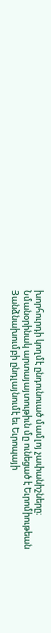խորհուրդի կողմէ ընդունուած մամլոյ չափանիշները։
Նմանօրինակ արտայայտութիւն մը ունեցած է Եւրոմիութեան Յանձնախումբի ընդլայնումէ եւ Եւրոպայի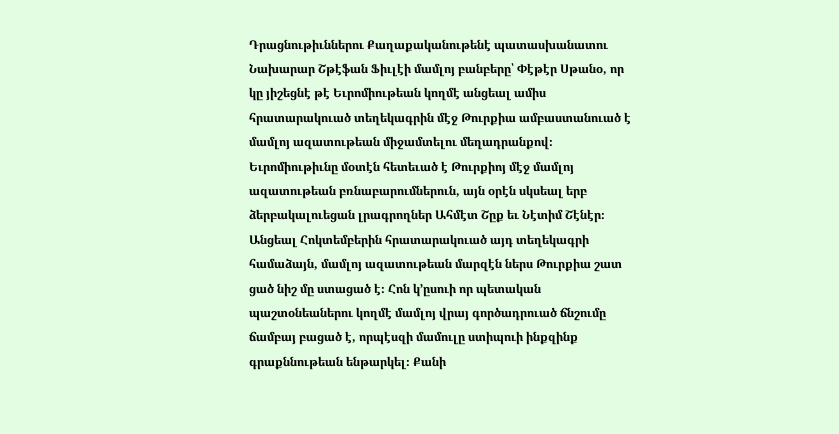Դրացնութիւններու Քաղաքականութենէ պատասխանատու Նախարար Շթէֆան Ֆիւլէի մամլոյ բանբերը՝ Փէթէր Սթանօ, որ կը յիշեցնէ թէ Եւրոմիութեան կողմէ անցեալ ամիս հրատարակուած տեղեկագրին մէջ Թուրքիա ամբաստանուած է մամլոյ ազատութեան միջամտելու մեղադրանքով։ Եւրոմիութիւնը մօտէն հետեւած է Թուրքիոյ մէջ մամլոյ ազատութեան բռնաբարումներուն, այն օրէն սկսեալ երբ ձերբակալուեցան լրագրողներ Ահմէտ Շըք եւ Նէտիմ Շէնէր։ Անցեալ Հոկտեմբերին հրատարակուած այդ տեղեկագրի համաձայն, մամլոյ ազատութեան մարզէն ներս Թուրքիա շատ ցած նիշ մը ստացած է։ Հոն կ՚ըսուի որ պետական պաշտօնեաներու կողմէ մամլոյ վրայ գործադրուած ճնշումը ճամբայ բացած է, որպէսզի մամուլը ստիպուի ինքզինք գրաքննութեան ենթարկել։ Քանի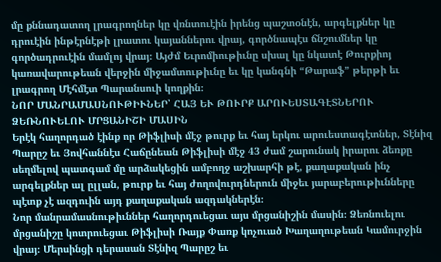մը քննադատող լրագրողներ կը վռնտուէին իրենց պաշտօնէն, արգելքներ կը դրուէին ինթէրնէթի լրատու կայաններու վրայ, գործնապէս ճնշումներ կը գործադրուէին մամլոյ վրայ։ Այժմ Եւրոմիութիւնը սխալ կը նկատէ Թուրքիոյ կառավարութեան վերջին միջամտութիւնը եւ կը կանգնի “Թարաֆ” թերթի եւ լրագրող Մէհմէտ Պարանսուի կողքին։
ՆՈՐ ՄԱՆՐԱՄԱՍՆՈՒԹԻՒՆԵՐ՝ ՀԱՅ ԵՒ ԹՈՒՐՔ ԱՐՈՒԵՍՏԱԳԷՏՆԵՐՈՒ ՁԵՌՆՈՒԵԼՈՒ ՄՐՑԱՆԻՇԻ ՄԱՍԻՆ
Երէկ հաղորդած էինք որ Թիֆլիսի մէջ թուրք եւ հայ երկու արուեստագէտներ, Տէնիզ Պարըշ եւ Յովհաննէս Հաճընեան Թիֆլիսի մէջ 43 ժամ շարունակ իրարու ձեռքը սեղմելով պատգամ մը արձակեցին ամբողջ աշխարհի թէ, քաղաքական ինչ արգելքներ ալ ըլլան, թուրք եւ հայ ժողովուրդներուն միջեւ յարաբերութիւնները պէտք չէ ազդուին այդ քաղաքական ազդակներէն։
Նոր մանրամասնութիւններ հաղորդուեցաւ այս մրցանիշին մասին։ Ձեռնուելու մրցանիշը կոտրուեցաւ Թիֆլիսի Ռայք Փառք կոչուած Խաղաղութեան Կամուրջին վրայ։ Մերսինցի դերասան Տէնիզ Պարըշ եւ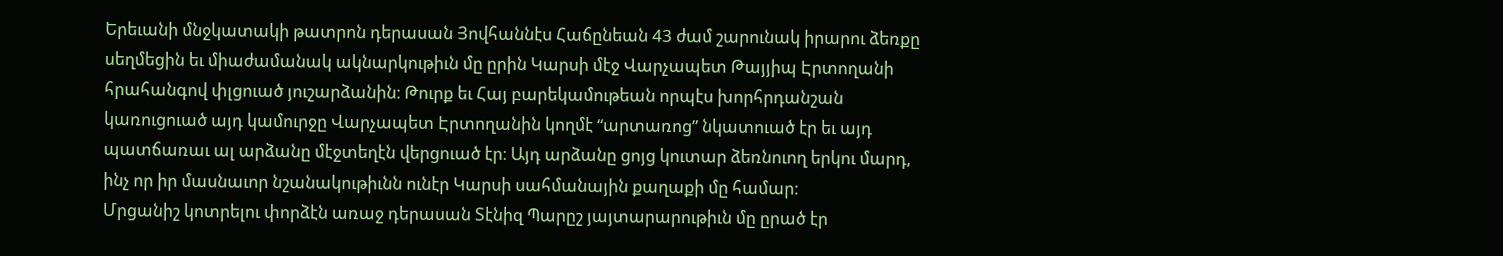Երեւանի մնջկատակի թատրոն դերասան Յովհաննէս Հաճընեան 43 ժամ շարունակ իրարու ձեռքը սեղմեցին եւ միաժամանակ ակնարկութիւն մը ըրին Կարսի մէջ Վարչապետ Թայյիպ Էրտողանի հրահանգով փլցուած յուշարձանին։ Թուրք եւ Հայ բարեկամութեան որպէս խորհրդանշան կառուցուած այդ կամուրջը Վարչապետ Էրտողանին կողմէ “արտառոց” նկատուած էր եւ այդ պատճառաւ ալ արձանը մէջտեղէն վերցուած էր։ Այդ արձանը ցոյց կուտար ձեռնուող երկու մարդ, ինչ որ իր մասնաւոր նշանակութիւնն ունէր Կարսի սահմանային քաղաքի մը համար։
Մրցանիշ կոտրելու փորձէն առաջ դերասան Տէնիզ Պարըշ յայտարարութիւն մը ըրած էր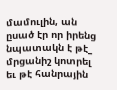մամուլին, ան ըսած էր որ իրենց նպատակն է թէ_ մրցանիշ կոտրել եւ թէ հանրային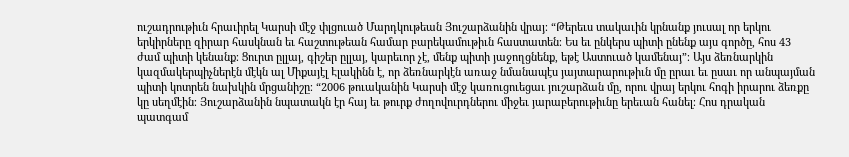ուշադրութիւն հրաւիրել Կարսի մէջ փլցուած Մարդկութեան Յուշարձանին վրայ։ “Թերեւս տակաւին կրնանք յուսալ որ երկու երկիրները զիրար հասկնան եւ հաշտութեան համար բարեկամութիւն հաստատեն։ Ես եւ ընկերս պիտի ընենք այս գործը, հոս 43 ժամ պիտի կենանք։ Ցուրտ ըլլայ, գիշեր ըլլայ, կարեւոր չէ, մենք պիտի յաջողցնենք, եթէ Աստուած կամենայ”։ Այս ձեռնարկին կազմակերպիչներէն մէկն ալ Միքայէլ Էլակինն է, որ ձեռնարկէն առաջ նմանապէս յայտարարութիւն մը ըրաւ եւ ըսաւ որ անպայման պիտի կոտրեն նախկին մրցանիշը։ “2006 թուականին Կարսի մէջ կառուցուեցաւ յուշարձան մը, որու վրայ երկու հոգի իրարու ձեռքը կը սեղմէին։ Յուշարձանին նպատակն էր հայ եւ թուրք ժողովուրդներու միջեւ յարաբերութիւնը երեւան հանել։ Հոս դրական պատգամ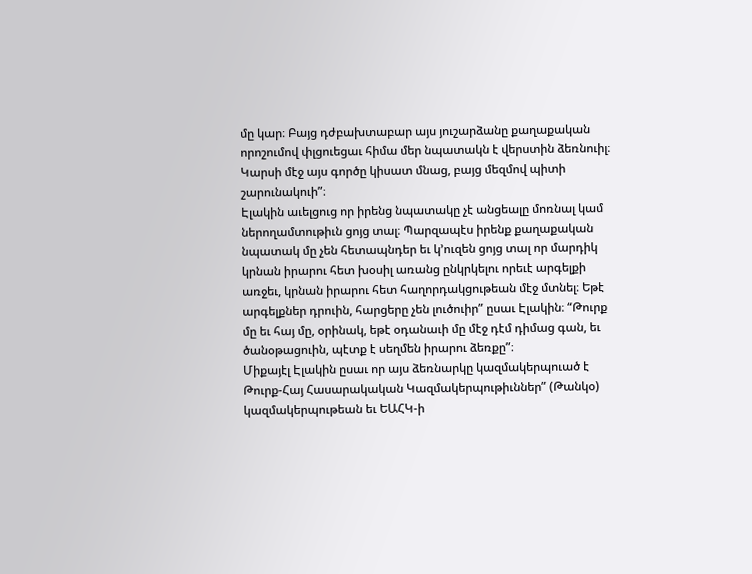մը կար։ Բայց դժբախտաբար այս յուշարձանը քաղաքական որոշումով փլցուեցաւ հիմա մեր նպատակն է վերստին ձեռնուիլ։ Կարսի մէջ այս գործը կիսատ մնաց, բայց մեզմով պիտի շարունակուի”։
Էլակին աւելցուց որ իրենց նպատակը չէ անցեալը մոռնալ կամ ներողամտութիւն ցոյց տալ։ Պարզապէս իրենք քաղաքական նպատակ մը չեն հետապնդեր եւ կ՚ուզեն ցոյց տալ որ մարդիկ կրնան իրարու հետ խօսիլ առանց ընկրկելու որեւէ արգելքի առջեւ, կրնան իրարու հետ հաղորդակցութեան մէջ մտնել։ Եթէ արգելքներ դրուին, հարցերը չեն լուծուիր” ըսաւ Էլակին։ “Թուրք մը եւ հայ մը, օրինակ, եթէ օդանաւի մը մէջ դէմ դիմաց գան, եւ ծանօթացուին, պէտք է սեղմեն իրարու ձեռքը”։
Միքայէլ Էլակին ըսաւ որ այս ձեռնարկը կազմակերպուած է Թուրք-Հայ Հասարակական Կազմակերպութիւններ” (Թանկօ) կազմակերպութեան եւ ԵԱՀԿ-ի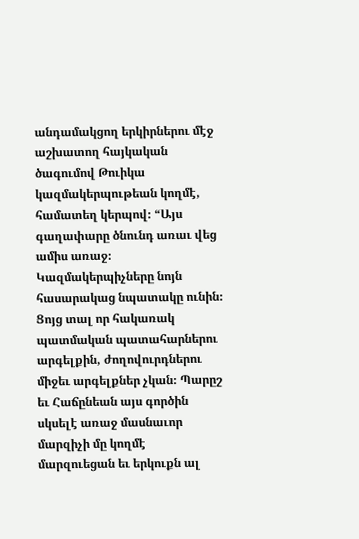անդամակցող երկիրներու մէջ աշխատող հայկական ծագումով Թուիկա կազմակերպութեան կողմէ, համատեղ կերպով։ “Այս գաղափարը ծնունդ առաւ վեց ամիս առաջ։ Կազմակերպիչները նոյն հասարակաց նպատակը ունին։ Ցոյց տալ որ հակառակ պատմական պատահարներու արգելքին, ժողովուրդներու միջեւ արգելքներ չկան։ Պարըշ եւ Հաճընեան այս գործին սկսելէ առաջ մասնաւոր մարզիչի մը կողմէ մարզուեցան եւ երկուքն ալ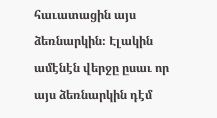հաւատացին այս ձեռնարկին։ Էլակին ամէնէն վերջը ըսաւ որ այս ձեռնարկին դէմ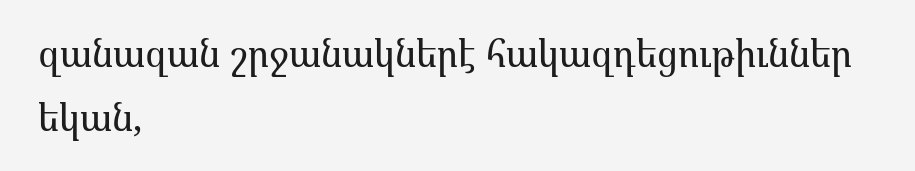զանազան շրջանակներէ հակազդեցութիւններ եկան,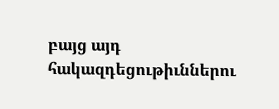բայց այդ հակազդեցութիւններու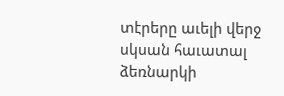տէրերը աւելի վերջ սկսան հաւատալ ձեռնարկի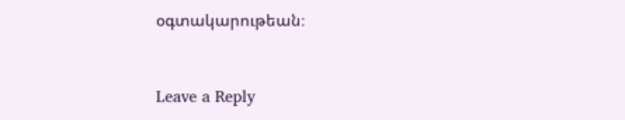օգտակարութեան։



Leave a Reply